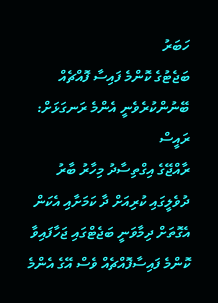ހަބަރު
ބަޖެޓުގެ ކޮންމެ ފައިސާ ފޮއްޗެއް ބޭނުންކުރެވެނީ އެންމެ ރަނގަޅަށް: ރައީސް
ރާއްޖޭގެ އިގްތިސާދު މިހާރު ބާރު ދުވެލީގައި ކުރިއަށް ދާ ކަމަށާއި އެކަން އެގޮތަށް ދިމާވަނީ ބަޖެޓްގައި ޖަހާފައިވާ ކޮންމެ ފައިސާފޮއްޗެއް ވެސް އޭގެ އެންމެ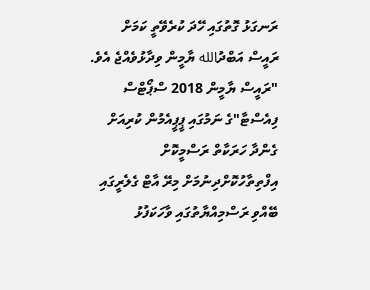ރަނގަޅު ގޮތުގައި ހޭދަ ކުރެވޭތީ ކަމަށް ރައީސް އަބްދުالله ޔާމީން ވިދާޅުވެއްޖެ އެވެ.
"ރައީސް ޔާމީން 2018 ސްޕޯޓްސް ފިއެސްޓާ"ގެ ނަމުގައި ޕީޕީއެމުން ކުރިއަށް ގެންދާ ހަރަކާތް ރަސްމީކޮށް އިފްތިތާހުކޮށްދިނުމަށް މިރޭ އާޓް ގެލެރީގައި ބޭއްވި ރަސްމިއްޔާތުގައި ވާހަކަފުޅު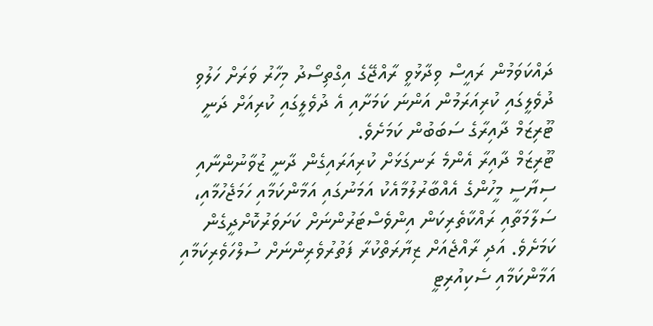ދައްކަވަމުން ރައީސް ވިދާޅުވީ ރާއްޖޭގެ އިގްތިސޯދު މިހާރު ވަރަށް ހަލުވި ދުވެލީގައި ކުރިއަރަމުން އަންނަ ކަމަށާއި އެ ދުވެލީގައި ކުރިއަށް ދަނީ ޓޫރިޒަމް ދާއިރާގެ ސަބަބުން ކަމަށެވެ.
ޓޫރިޒަމް ދާއިރާ އެންމެ ރަނގަޅަށް ކުރިއަރައިގެން ދާނީ ޒުވާނުންނާއި ސިޔާސީ މީހުންގެ އެއްބާރުލުމާއެކު އަމަނުގައި އަމާންކަމާއި ހަމަޖެހުމާއި، ސަލާމަތާއި ރައްކާތެރިކަން އިންވެސްޓަރުންނަށް ކަށަވަރުކޮށްދީގެން ކަމަށެވެ. އަދި ރާއްޖެއަށް ޒިޔާރަތްކުރާ ފަތުރުވެރިންނަށް ސުލްހަވެރިކަމާއި އަމާންކަމާއި ސެކިއުރިޓީ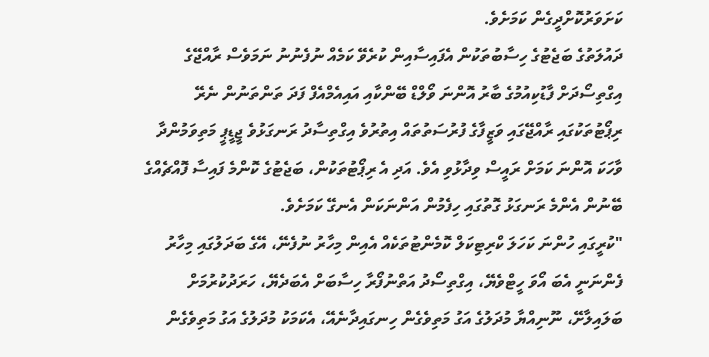ކަށަވަރުކޮށްދީގެން ކަމަށެވެ.
ދައުލަތުގެ ބަޖެޓުގެ ހިސާބުތަކުން އެފައިސާއިން ކުރެވޭ ކަމެއް ނުފެނުނު ނަމަވެސް ރާއްޖޭގެ އިގްތިސޯދަށް ފާޑުކިއުމުގެ ބާރު އޮންނަ ވޯލްޑް ބޭންކާއި އައިއެމްއެފް ފަދަ ތަންތަނުން ނެރޭ ރިޕޯޓުތަކުގައި ރާއްޖޭގައި ވަޒީފާގެ ފުރުސަތުތައް އިތުރުވެ އިގްތިސާދު ރަނގަޅުވެ ޖީޑީޕީ މަތިވަމުންދާ ވާހަކަ އޮންނަ ކަމަށް ރައީސް ވިދާޅުވި އެވެ. އަދި އެ ރިޕޯޓުތަކުން، ބަޖެޓުގެ ކޮންމެ ފައިސާ ފޮއްޗެއްގެ ބޭނުން އެންމެ ރަނގަޅު ގޮތުގައި ހިފެމުން އަންނަކަން އެނގޭ ކަމަށެވެ.
"ކުރީގައި ހުންނަ ކަހަލަ ކްރިޓިކަލް ކޮމެންޓުތަކެއް އެއިން މިހާރު ނުފެނޭ، އޭގެ ބަދަލުގައި މިހާރު ފެންނަނީ އެބަ އޯވަ ހީޓްވެޔޭ، އިގްތިސޯދު އަތްނުފޯރާ ހިސާބަށް އެބަދެޔޭ، ހަރަދުކުރުމަށް ބަލައިލާށޭ، ނޫނިއްޔާ މުދަލުގެ އަގު މަތިވެގެން ހިނގައިދާނެއޭ، އެކަމަކު މުދަލުގެ އަގު މަތިވެގެން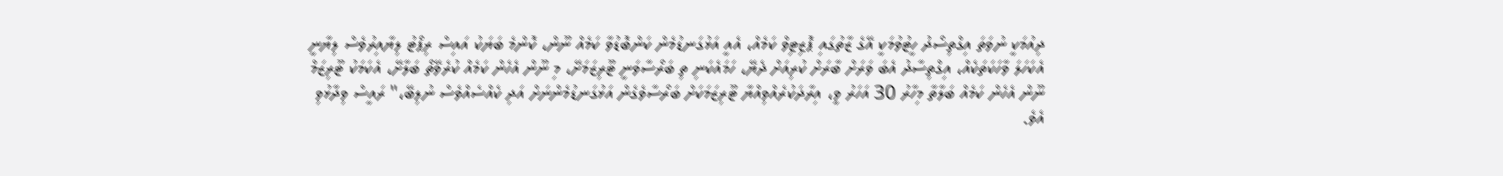ދިއުމަކީ ނުވަތަ އިގްތިސޯދު ހީޓުވުމަކީ އޭގެ ޒާތުގައި ޕޮޒިޓިވް ކަމެއް، އެއީ އަޅުގަނޑުމެން ކަންބޮޑުވާ ކަމެއް ނޫން، ކޮންމެ ބަޔަކު އައިސް ރިޕޯޓު ލިޔާއިރުވެސް ލިޔާނީ އެކަހަލަ ވާހަކަތަކެއް، އިގްތިސާދު އެބަ ވަރަށް ބާރަށް ކުރިއަށް ދެޔޭ، ހަމައެކަނި ތި ބަރޯސާވަނީ ޓޫރިޒަމަށޭ، މި ނޫން އެހެން ކަމެއް ކުރެވޭތޯ ބަލާށޭ، އެކަމަކު ޓޫރިޒަމް ނޫން އެހެން ކަމެއް ބަލާތާ މިހާރު 30 އަހަރު ވީ، އިރާދަކުރެއްވިއްޔާ ޓޫރިޒަމަކަށް ބަރޯސާވެގެން އަޅުގަނޑުމެންނަށް އަދި ކެއްސެއްވެސް ނުލިބޭ،" ރައީސް ވިދާޅުވި އެވެ.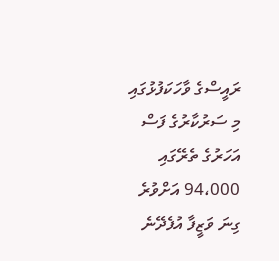ރައީސްގެ ވާހަކަފުޅުގައި މި ސަރުކާރުގެ ފަސް އަހަރުގެ ތެރޭގައި 94،000 އަށްވުރެ ގިނަ ވަޒީފާ އުފެދޭނެ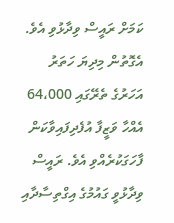ކަމަށް ރައީސް ވިދާޅުވި އެވެ. އެގޮތުން މިދިޔަ ހަތަރު އަހަރުގެ ތެރޭގައި 64،000 އެއްހާ ވަޒީފާ އުފެދިފައިވާކަން ފާހަގަކުރެއްވި އެވެ. ރައީސް ވިދާޅުވީ ގައުމުގެ އިގްތިސާދާއި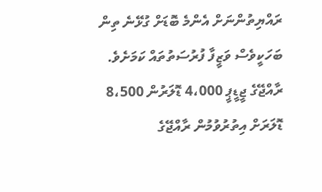ރައްޔިތުންނަށް އެންމެ ބޮޑަށް ގުޅޭނެ ތިން ބަހަކީވެސް ވަޒީފާ ފުރުސަތުތައް ކަމަށެވެ.
ރާއްޖޭގެ ޖީޑީޕީ 4،000 ޑޮލަރުން 8،500 ޑޮލަރަށް އިތުރުވުމުން ރާއްޖޭގެ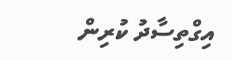އިގްތިސާދު ކުރިން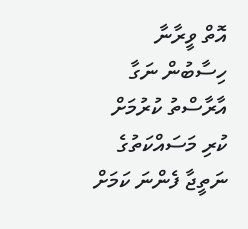އޮތް ވީރާނާ ހިސާބުން ނަގާ އާރާސްތު ކުރުމަށް ކުރި މަސައްކަތުގެ ނަތީޖާ ފެންނަ ކަމަށް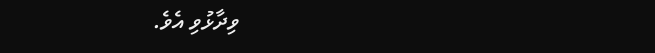ވިދާޅުވި އެވެ.